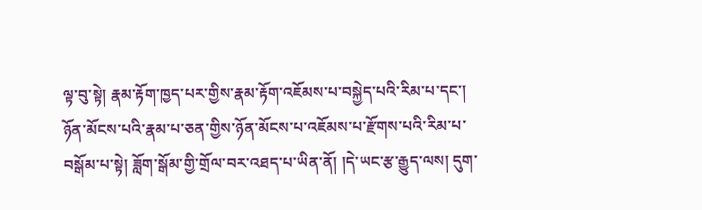ལྟ་བུ་སྟེ། རྣམ་རྟོག་ཁྱད་པར་གྱིས་རྣམ་རྟོག་འཇོམས་པ་བསྐྱེད་པའི་རིམ་པ་དང་། ཉོན་མོངས་པའི་རྣམ་པ་ཅན་གྱིས་ཉོན་མོངས་པ་འཇོམས་པ་རྫོགས་པའི་རིམ་པ་བསྒོམ་པ་སྟེ། ཟློག་སྒོམ་གྱི་གྲོལ་བར་འཐད་པ་ཡིན་ནོ། །དེ་ཡང་རྩ་རྒྱུད་ལས། དུག་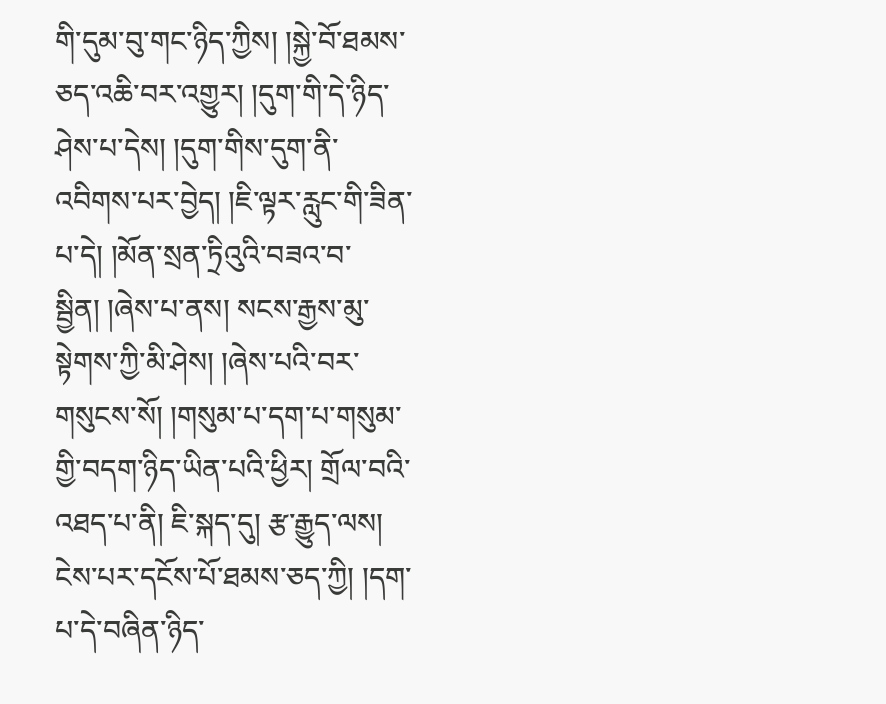གི་དུམ་བུ་གང་ཉིད་ཀྱིས། །སྐྱེ་བོ་ཐམས་ཅད་འཆི་བར་འགྱུར། །དུག་གི་དེ་ཉིད་ཤེས་པ་དེས། །དུག་གིས་དུག་ནི་འབིགས་པར་བྱེད། །ཇི་ལྟར་རླུང་གི་ཟིན་པ་དེ། །མོན་སྲན་ཏྲིའུའི་བཟའ་བ་སྦྱིན། །ཞེས་པ་ནས། སངས་རྒྱས་མུ་སྟེགས་ཀྱི་མི་ཤེས། །ཞེས་པའི་བར་གསུངས་སོ། །གསུམ་པ་དག་པ་གསུམ་གྱི་བདག་ཉིད་ཡིན་པའི་ཕྱིར། གྲོལ་བའི་འཐད་པ་ནི། ཇི་སྐད་དུ། རྩ་རྒྱུད་ལས། ངེས་པར་དངོས་པོ་ཐམས་ཅད་ཀྱི། །དག་པ་དེ་བཞིན་ཉིད་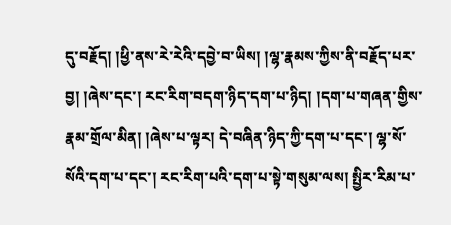དུ་བརྗོད། །ཕྱི་ནས་རེ་རེའི་དབྱེ་བ་ཡིས། །ལྷ་རྣམས་ཀྱིས་ནི་བརྗོད་པར་བྱ། །ཞེས་དང་། རང་རིག་བདག་ཉིད་དག་པ་ཉིད། །དག་པ་གཞན་གྱིས་རྣམ་གྲོལ་མིན། །ཞེས་པ་ལྟར། དེ་བཞིན་ཉིད་ཀྱི་དག་པ་དང་། ལྷ་སོ་སོའི་དག་པ་དང་། རང་རིག་པའི་དག་པ་སྟེ་གསུམ་ལས། སྤྱིར་རིམ་པ་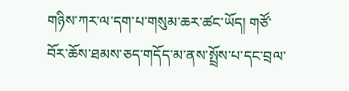གཉིས་ཀར་ལ་དག་པ་གསུམ་ཆར་ཚང་ཡོད། གཙོ་བོར་ཆོས་ཐམས་ཅད་གདོད་མ་ནས་སྤྲོས་པ་དང་བྲལ་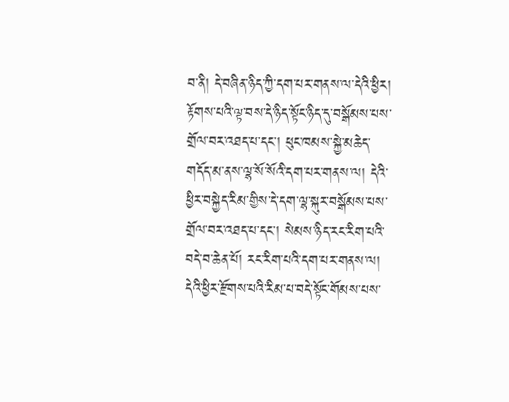བ་ནི། དེ་བཞིན་ཉིད་ཀྱི་དག་པར་གནས་ལ་དེའི་ཕྱིར། རྟོགས་པའི་ལྟ་བས་དེ་ཉིད་སྟོང་ཉིད་དུ་བསྒོམས་པས་གྲོལ་བར་འཐད་པ་དང་། ཕུང་ཁམས་སྐྱེ་མཆེད་
གདོད་མ་ནས་ལྷ་སོ་སོའི་དག་པར་གནས་ལ། དེའི་ཕྱིར་བསྐྱེད་རིམ་གྱིས་དེ་དག་ལྷ་སྐུར་བསྒོམས་པས་གྲོལ་བར་འཐད་པ་དང་། སེམས་ཉིད་རང་རིག་པའི་བདེ་བ་ཆེན་པོ། རང་རིག་པའི་དག་པར་གནས་ལ། དེའི་ཕྱིར་རྫོགས་པའི་རིམ་པ་བདེ་སྟོང་གོམས་པས་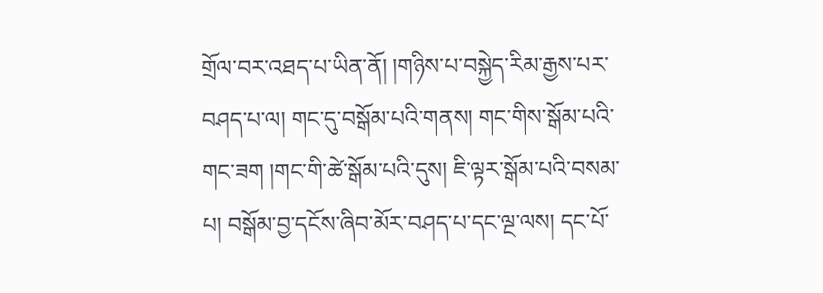གྲོལ་བར་འཐད་པ་ཡིན་ནོ། །གཉིས་པ་བསྐྱེད་རིམ་རྒྱས་པར་བཤད་པ་ལ། གང་དུ་བསྒོམ་པའི་གནས། གང་གིས་སྒོམ་པའི་གང་ཟག །གང་གི་ཚེ་སྒོམ་པའི་དུས། ཇི་ལྟར་སྒོམ་པའི་བསམ་པ། བསྒོམ་བྱ་དངོས་ཞིབ་མོར་བཤད་པ་དང་ལྔ་ལས། དང་པོ་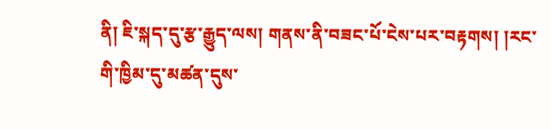ནི། ཇི་སྐད་དུ་རྩ་རྒྱུད་ལས། གནས་ནི་བཟང་པོ་ངེས་པར་བརྟགས། །རང་གི་ཁྱིམ་དུ་མཚན་དུས་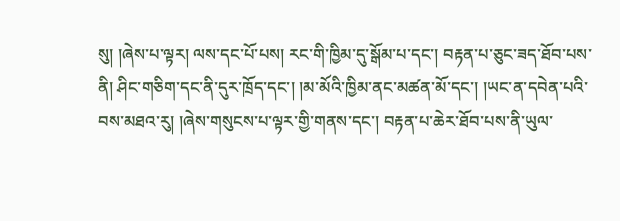སུ། །ཞེས་པ་ལྟར། ལས་དང་པོ་པས། རང་གི་ཁྱིམ་དུ་སྒོམ་པ་དང་། བརྟན་པ་ཅུང་ཟད་ཐོབ་པས་ནི། ཤིང་གཅིག་དང་ནི་དུར་ཁྲོད་དང་། །མ་མོའི་ཁྱིམ་ནང་མཚན་མོ་དང་། །ཡང་ན་དབེན་པའི་བས་མཐའ་རུ། །ཞེས་གསུངས་པ་ལྟར་གྱི་གནས་དང་། བརྟན་པ་ཆེར་ཐོབ་པས་ནི་ཡུལ་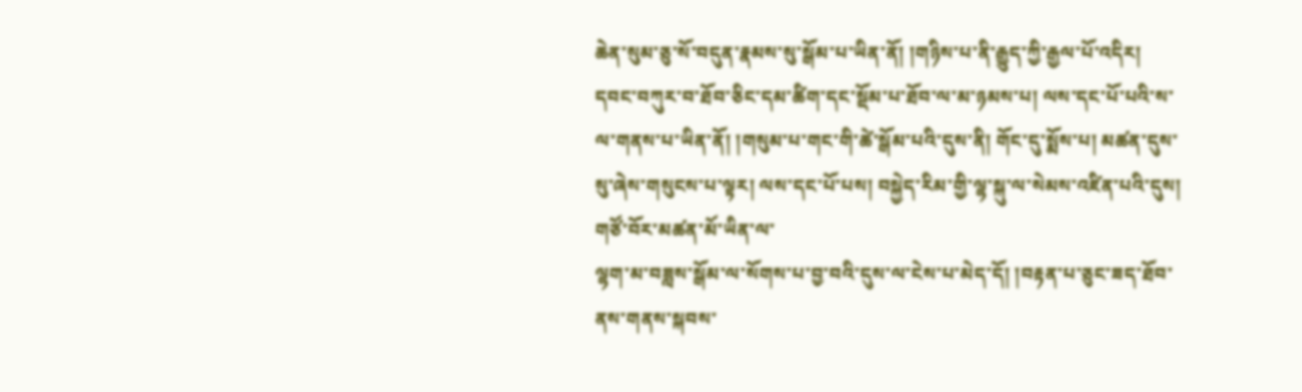ཆེན་སུམ་ཅུ་སོ་བདུན་རྣམས་སུ་སྒོམ་པ་ཡིན་ནོ། །གཉིས་པ་ནི་རྒྱུད་ཀྱི་རྒྱལ་པོ་འདིར། དབང་བཀུར་བ་ཐོབ་ཅིང་དམ་ཚིག་དང་སྡོམ་པ་ཐོབ་ལ་མ་ཉམས་པ། ལས་དང་པོ་པའི་ས་ལ་གནས་པ་ཡིན་ནོ། །གསུམ་པ་གང་གི་ཚེ་སྒོམ་པའི་དུས་ནི། གོང་དུ་སྨོས་པ། མཚན་དུས་སུ་ཞེས་གསུངས་པ་ལྟར། ལས་དང་པོ་པས། བསྐྱེད་རིམ་གྱི་ལྷ་སྐུ་ལ་སེམས་འཛིན་པའི་དུས། གཙོ་བོར་མཚན་མོ་ཡིན་ལ་
ལྷག་མ་བཟླས་སྒོམ་ལ་སོགས་པ་བྱ་བའི་དུས་ལ་ངེས་པ་མེད་དོ། །བརྟན་པ་ཅུང་ཟད་ཐོབ་ནས་གནས་སྐབས་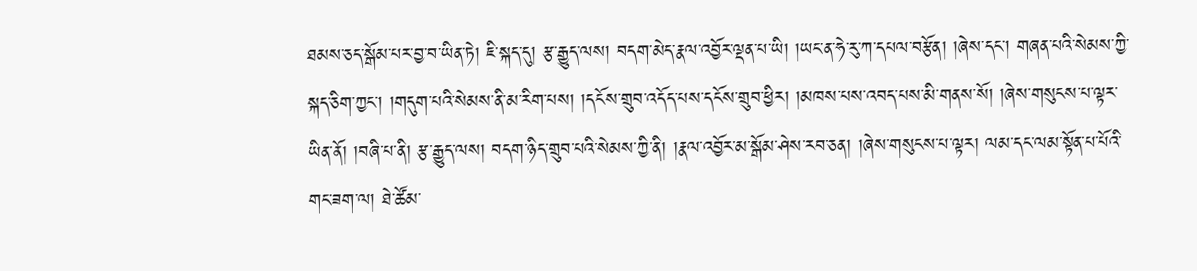ཐམས་ཅད་སྒོམ་པར་བྱ་བ་ཡིན་ཏེ། ཇི་སྐད་དུ། རྩ་རྒྱུད་ལས། བདག་མེད་རྣལ་འབྱོར་ལྡན་པ་ཡི། །ཡང་ན་ཧེ་རུ་ཀ་དཔལ་བརྩོན། །ཞེས་དང་། གཞན་པའི་སེམས་ཀྱི་སྐད་ཅིག་ཀྱང་། །གདུག་པའི་སེམས་ནི་མ་རིག་པས། །དངོས་གྲུབ་འདོད་པས་དངོས་གྲུབ་ཕྱིར། །མཁས་པས་འབད་པས་མི་གནས་སོ། །ཞེས་གསུངས་པ་ལྟར་ཡིན་ནོ། །བཞི་པ་ནི། རྩ་རྒྱུད་ལས། བདག་ཉིད་གྲུབ་པའི་སེམས་ཀྱི་ནི། །རྣལ་འབྱོར་མ་སྒོམ་ཤེས་རབ་ཅན། །ཞེས་གསུངས་པ་ལྟར། ལམ་དང་ལམ་སྟོན་པ་པོའི་གང་ཟག་ལ། ཐེ་ཚོམ་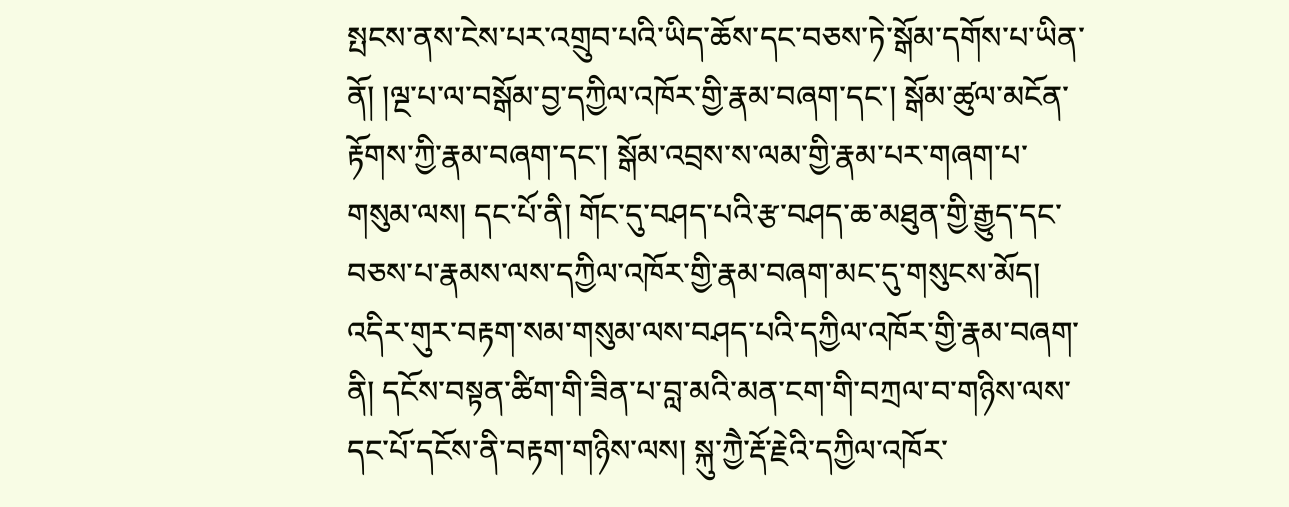སྤངས་ནས་ངེས་པར་འགྲུབ་པའི་ཡིད་ཆོས་དང་བཅས་ཏེ་སྒོམ་དགོས་པ་ཡིན་ནོ། །ལྔ་པ་ལ་བསྒོམ་བྱ་དཀྱིལ་འཁོར་གྱི་རྣམ་བཞག་དང་། སྒོམ་ཚུལ་མངོན་རྟོགས་ཀྱི་རྣམ་བཞག་དང་། སྒོམ་འབྲས་ས་ལམ་གྱི་རྣམ་པར་གཞག་པ་གསུམ་ལས། དང་པོ་ནི། གོང་དུ་བཤད་པའི་རྩ་བཤད་ཆ་མཐུན་གྱི་རྒྱུད་དང་བཅས་པ་རྣམས་ལས་དཀྱིལ་འཁོར་གྱི་རྣམ་བཞག་མང་དུ་གསུངས་མོད། འདིར་གུར་བརྟག་སམ་གསུམ་ལས་བཤད་པའི་དཀྱིལ་འཁོར་གྱི་རྣམ་བཞག་ནི། དངོས་བསྟན་ཚིག་གི་ཟིན་པ་བླ་མའི་མན་ངག་གི་བཀྲལ་བ་གཉིས་ལས་དང་པོ་དངོས་ནི་བརྟག་གཉིས་ལས། སྐུ་ཀྱཻ་རྡོ་རྗེའི་དཀྱིལ་འཁོར་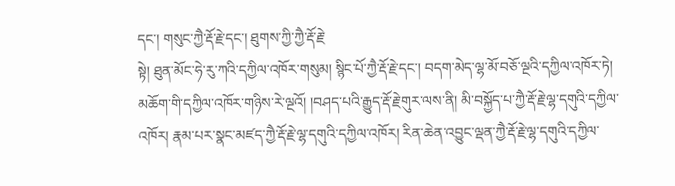དང་། གསུང་ཀྱཻ་རྡོ་རྗེ་དང་། ཐུགས་ཀྱི་ཀྱཻ་རྡོ་རྗེ་
སྟེ། ཐུན་མོང་ཧེ་རུ་ཀའི་དཀྱིལ་འཁོར་གསུམ། སྙིང་པོ་ཀྱཻ་རྡོ་རྗེ་དང་། བདག་མེད་ལྷ་མོ་བཅོ་ལྔའི་དཀྱིལ་འཁོར་ཏེ། མཆོག་གི་དཀྱིལ་འཁོར་གཉིས་རེ་ལྔའོ། །བཤད་པའི་རྒྱུད་རྡོ་རྗེ་གུར་ལས་ནི། མི་བསྐྱོད་པ་ཀྱཻ་རྡོ་རྗེ་ལྷ་དགུའི་དཀྱིལ་འཁོར། རྣམ་པར་སྣང་མཛད་ཀྱཻ་རྡོ་རྗེ་ལྷ་དགུའི་དཀྱིལ་འཁོར། རིན་ཆེན་འབྱུང་ལྡན་ཀྱཻ་རྡོ་རྗེ་ལྷ་དགུའི་དཀྱིལ་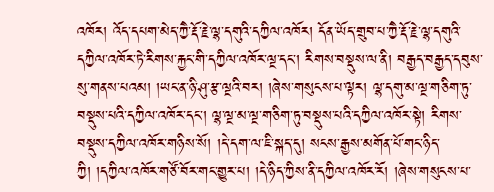འཁོར། འོད་དཔག་མེད་ཀྱཻ་རྡོ་རྗེ་ལྷ་དགུའི་དཀྱིལ་འཁོར། དོན་ཡོད་གྲུབ་པ་ཀྱཻ་རྡོ་རྗེ་ལྷ་དགུའི་དཀྱིལ་འཁོར་ཏེ་རིགས་རྐྱང་གི་དཀྱིལ་འཁོར་ལྔ་དང་། རིགས་བསྡུས་ལ་ནི། བརྒྱད་བརྒྱད་དབུས་སུ་གནས་པའམ། །ཡང་ན་ཉི་ཤུ་རྩ་ལྔའི་བར། །ཞེས་གསུངས་པ་ལྟར། ལྷ་དགུ་མ་ལྔ་གཅིག་ཏུ་བསྡུས་པའི་དཀྱིལ་འཁོར་དང་། ལྷ་ལྔ་མ་ལྔ་གཅིག་ཏུ་བསྡུས་པའི་དཀྱིལ་འཁོར་སྟེ། རིགས་བསྡུས་དཀྱིལ་འཁོར་གཉིས་སོ། །དེ་དག་ལ་ཇི་སྐད་དུ། སངས་རྒྱས་མགོན་པོ་གང་ཉིད་ཀྱི། །དཀྱིལ་འཁོར་གཙོ་བོར་གང་གྱུར་པ། །དེ་ཉིད་ཀྱིས་ནི་དཀྱིལ་འཁོར་རོ། །ཞེས་གསུངས་པ་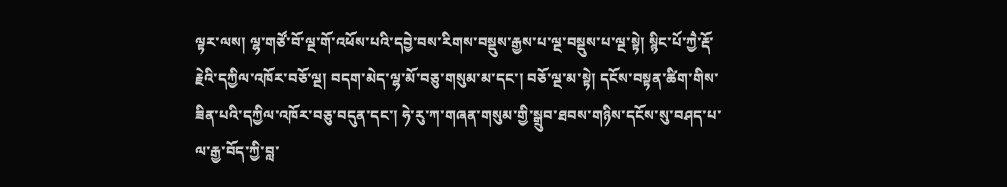ལྟར་ལས། ལྷ་གཙོ་བོ་ལྔ་གོ་འཕོས་པའི་དབྱེ་བས་རིགས་བསྡུས་རྒྱས་པ་ལྔ་བསྡུས་པ་ལྔ་སྟེ། སྙིང་པོ་ཀྱཻ་རྡོ་རྗེའི་དཀྱིལ་འཁོར་བཅོ་ལྔ། བདག་མེད་ལྷ་མོ་བཅུ་གསུམ་མ་དང་། བཅོ་ལྔ་མ་སྟེ། དངོས་བསྟན་ཚིག་གིས་ཟིན་པའི་དཀྱིལ་འཁོར་བཅུ་བདུན་དང་། ཧེ་རུ་ཀ་གཞན་གསུམ་གྱི་སྒྲུབ་ཐབས་གཉིས་དངོས་སུ་བཤད་པ་ལ་རྒྱ་བོད་ཀྱི་བླ་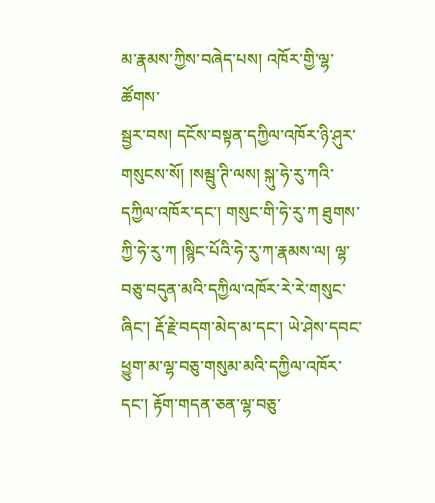མ་རྣམས་ཀྱིས་བཞེད་པས། འཁོར་གྱི་ལྷ་ཚོགས་
སྦྱར་བས། དངོས་བསྟན་དཀྱིལ་འཁོར་ཉི་ཤུར་གསུངས་སོ། །སམྦུ་ཊི་ལས། སྐུ་ཧེ་རུ་ཀའི་དཀྱིལ་འཁོར་དང་། གསུང་གི་ཧེ་རུ་ཀ ཐུགས་ཀྱི་ཧེ་རུ་ཀ །སྙིང་པོའི་ཧེ་རུ་ཀ་རྣམས་ལ། ལྷ་བཅུ་བདུན་མའི་དཀྱིལ་འཁོར་རེ་རེ་གསུང་ཞིང་། རྡོ་རྗེ་བདག་མེད་མ་དང་། ཡེ་ཤེས་དབང་ཕྱུག་མ་ལྷ་བཅུ་གསུམ་མའི་དཀྱིལ་འཁོར་དང་། རྟོག་གདན་ཅན་ལྷ་བཅུ་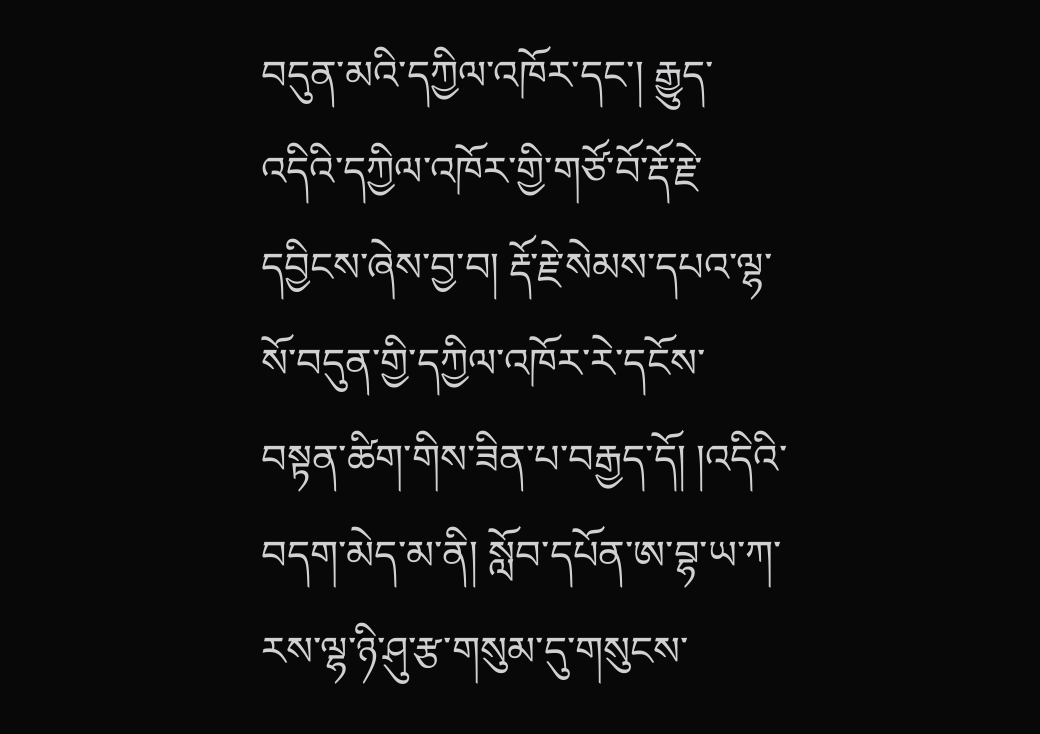བདུན་མའི་དཀྱིལ་འཁོར་དང་། རྒྱུད་འདིའི་དཀྱིལ་འཁོར་གྱི་གཙོ་བོ་རྡོ་རྗེ་དབྱིངས་ཞེས་བྱ་བ། རྡོ་རྗེ་སེམས་དཔའ་ལྷ་སོ་བདུན་གྱི་དཀྱིལ་འཁོར་རེ་དངོས་བསྟན་ཚིག་གིས་ཟིན་པ་བརྒྱད་དོ། །འདིའི་བདག་མེད་མ་ནི། སློབ་དཔོན་ཨ་བྷ་ཡ་ཀ་རས་ལྷ་ཉི་ཤུ་རྩ་གསུམ་དུ་གསུངས་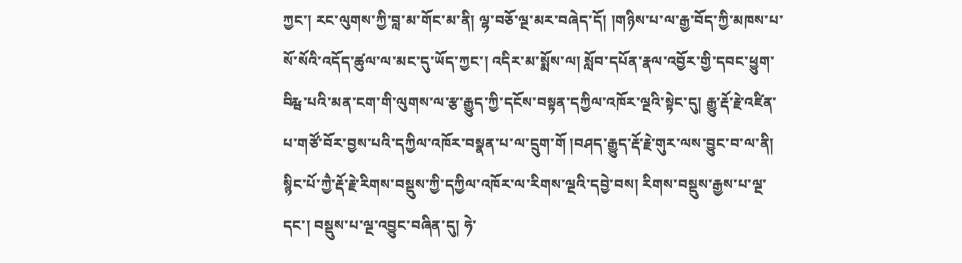ཀྱང་། རང་ལུགས་ཀྱི་བླ་མ་གོང་མ་ནི། ལྷ་བཅོ་ལྔ་མར་བཞེད་དོ། །གཉིས་པ་ལ་རྒྱ་བོད་ཀྱི་མཁས་པ་སོ་སོའི་འདོད་ཚུལ་ལ་མང་དུ་ཡོད་ཀྱང་། འདིར་མ་སྨོས་ལ། སློབ་དཔོན་རྣལ་འབྱོར་གྱི་དབང་ཕྱུག་བིརྺ་པའི་མན་ངག་གི་ལུགས་ལ་རྩ་རྒྱུད་ཀྱི་དངོས་བསྟན་དཀྱིལ་འཁོར་ལྔའི་སྟེང་དུ། རྒྱུ་རྡོ་རྗེ་འཛིན་པ་གཙོ་བོར་བྱས་པའི་དཀྱིལ་འཁོར་བསྣན་པ་ལ་དྲུག་གོ །བཤད་རྒྱུད་རྡོ་རྗེ་གུར་ལས་བྱུང་བ་ལ་ནི། སྙིང་པོ་ཀྱཻ་རྡོ་རྗེ་རིགས་བསྡུས་ཀྱི་དཀྱིལ་འཁོར་ལ་རིགས་ལྔའི་དབྱེ་བས། རིགས་བསྡུས་རྒྱས་པ་ལྔ་དང་། བསྡུས་པ་ལྔ་འབྱུང་བཞིན་དུ། ཧེ་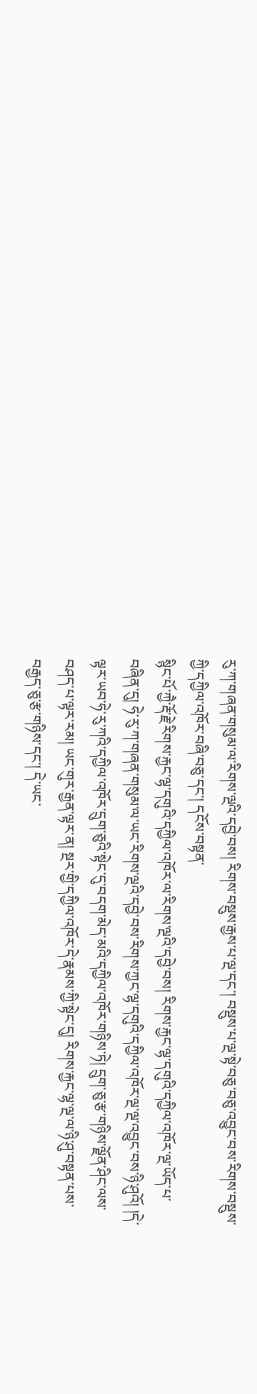རུ་ཀ་གཞན་གསུམ་ལ་རིགས་ལྔའི་དབྱེ་བས། རིགས་བསྡུས་རྒྱས་པ་ལྔ་དང་། བསྡུས་པ་ལྔ་སྟེ་བཅུ་བཅུ་འབྱུང་བས་རིགས་བསྡུས་ཀྱི་དཀྱིལ་འཁོར་བཞི་བཅུ་དང་། དངོས་བསྟན་
སྙིང་པོ་ཀྱཻ་རྡོ་རྗེ་རིགས་རྐྱང་ལྷ་དགུའི་དཀྱིལ་འཁོར་ལ་རིགས་ལྔའི་དབྱེ་བས། རིགས་རྐྱང་ལྷ་དགུའི་དཀྱིལ་འཁོར་ལྔ་ཡོད་པ་བཞིན་དུ། ཧེ་རུ་ཀ་གཞན་གསུམ་ལ་ཡང་རིགས་ལྔའི་དབྱེ་བས་རིགས་ཀྱང་ལྷ་དགུའི་དཀྱིལ་འཁོར་ལྔ་ལྔ་འབྱུང་བས་ཉི་ཤུའོ། །དེ་ལྟར་ཡབ་ཧེ་རུ་ཀའི་དཀྱིལ་འཁོར་དྲུག་ཅུའི་སྟེང་དུ་བདག་མེད་མའི་དཀྱིལ་འཁོར་གཉིས་ཏེ། དྲུག་ཅུ་རྩ་གཉིས་ལྗོན་ཤིང་ལས་བཤད་པ་ལྟར་རམ། ཡང་གུར་རྒྱན་ལྟར་ན། སྔར་གྱི་དཀྱིལ་འཁོར་དེ་རྣམས་ཀྱི་སྟེང་དུ། རིགས་རྐྱང་ལྷ་ལྔ་ལ་ཉི་ཤུ་བསྟན་པས་བརྒྱད་ཅུ་རྩ་གཉིས་དང་། དེ་ཡང་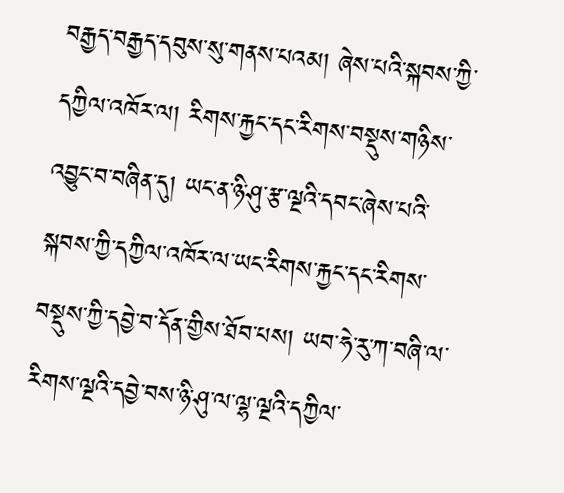བརྒྱད་བརྒྱད་དབུས་སུ་གནས་པའམ། ཞེས་པའི་སྐབས་ཀྱི་དཀྱིལ་འཁོར་ལ། རིགས་རྐྱང་དང་རིགས་བསྡུས་གཉིས་འབྱུང་བ་བཞིན་དུ། ཡང་ན་ཉི་ཤུ་རྩ་ལྔའི་དབང་ཞེས་པའི་སྐབས་ཀྱི་དཀྱིལ་འཁོར་ལ་ཡང་རིགས་རྐྱང་དང་རིགས་བསྡུས་ཀྱི་དབྱེ་བ་དོན་གྱིས་ཐོབ་པས། ཡབ་ཧེ་རུ་ཀ་བཞི་ལ་རིགས་ལྔའི་དབྱེ་བས་ཉི་ཤུ་ལ་ལྷ་ལྔའི་དཀྱིལ་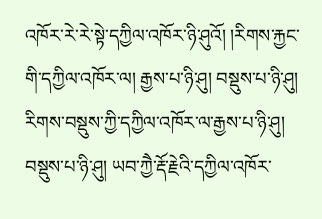འཁོར་རེ་རེ་སྟེ་དཀྱིལ་འཁོར་ཉི་ཤུའོ། །རིགས་རྐྱང་གི་དཀྱིལ་འཁོར་ལ། རྒྱས་པ་ཉི་ཤུ། བསྡུས་པ་ཉི་ཤུ། རིགས་བསྡུས་ཀྱི་དཀྱིལ་འཁོར་ལ་རྒྱས་པ་ཉི་ཤུ། བསྡུས་པ་ཉི་ཤུ། ཡབ་ཀྱཻ་རྡོ་རྗེའི་དཀྱིལ་འཁོར་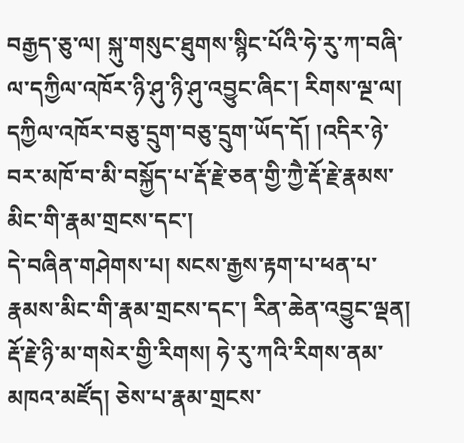བརྒྱད་ཅུ་ལ། སྐུ་གསུང་ཐུགས་སྙིང་པོའི་ཧེ་རུ་ཀ་བཞི་ལ་དཀྱིལ་འཁོར་ཉི་ཤུ་ཉི་ཤུ་འབྱུང་ཞིང་། རིགས་ལྔ་ལ། དཀྱིལ་འཁོར་བཅུ་དྲུག་བཅུ་དྲུག་ཡོད་དོ། །འདིར་ཉེ་བར་མཁོ་བ་མི་བསྐྱོད་པ་རྡོ་རྗེ་ཅན་གྱི་ཀྱཻ་རྡོ་རྗེ་རྣམས་མིང་གི་རྣམ་གྲངས་དང་།
དེ་བཞིན་གཤེགས་པ། སངས་རྒྱས་རྟག་པ་ཕན་པ་རྣམས་མིང་གི་རྣམ་གྲངས་དང་། རིན་ཆེན་འབྱུང་ལྡན། རྡོ་རྗེ་ཉི་མ་གསེར་གྱི་རིགས། ཧེ་རུ་ཀའི་རིགས་ནམ་མཁའ་མཛོད། ཅེས་པ་རྣམ་གྲངས་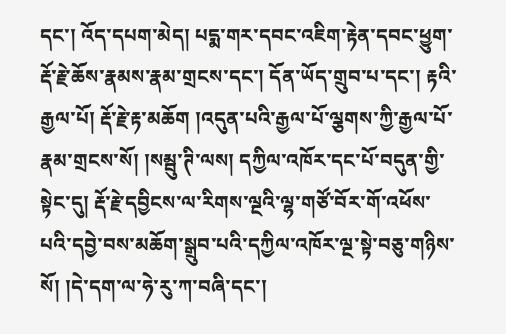དང་། འོད་དཔག་མེད། པདྨ་གར་དབང་འཇིག་རྟེན་དབང་ཕྱུག་རྡོ་རྗེ་ཆོས་རྣམས་རྣམ་གྲངས་དང་། དོན་ཡོད་གྲུབ་པ་དང་། རྟའི་རྒྱལ་པོ། རྡོ་རྗེ་རྟ་མཆོག །འདུན་པའི་རྒྱལ་པོ་ལྕགས་ཀྱི་རྒྱལ་པོ་རྣམ་གྲངས་སོ། །སམྦུ་ཊི་ལས། དཀྱིལ་འཁོར་དང་པོ་བདུན་གྱི་སྟེང་དུ། རྡོ་རྗེ་དབྱིངས་ལ་རིགས་ལྔའི་ལྷ་གཙོ་བོར་གོ་འཕོས་པའི་དབྱེ་བས་མཆོག་སྒྲུབ་པའི་དཀྱིལ་འཁོར་ལྔ་སྟེ་བཅུ་གཉིས་སོ། །དེ་དག་ལ་ཧེ་རུ་ཀ་བཞི་དང་།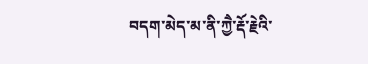བདག་མེད་མ་ནི་ཀྱཻ་རྡོ་རྗེའི་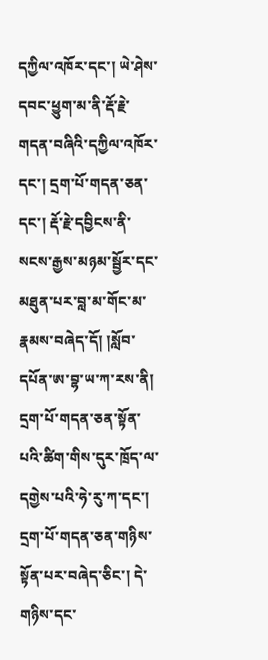དཀྱིལ་འཁོར་དང་། ཡེ་ཤེས་དབང་ཕྱུག་མ་ནི་རྡོ་རྗེ་གདན་བཞིའི་དཀྱིལ་འཁོར་དང་། དྲག་པོ་གདན་ཅན་དང་། རྡོ་རྗེ་དབྱིངས་ནི་སངས་རྒྱས་མཉམ་སྦྱོར་དང་མཐུན་པར་བླ་མ་གོང་མ་རྣམས་བཞེད་དོ། །སློབ་དཔོན་ཨ་བྷ་ཡ་ཀ་རས་ནི། དྲག་པོ་གདན་ཅན་སྟོན་པའི་ཚིག་གིས་དུར་ཁྲོད་ལ་དགྱེས་པའི་ཧེ་རུ་ཀ་དང་། དྲག་པོ་གདན་ཅན་གཉིས་སྟོན་པར་བཞེད་ཅིང་། དེ་གཉིས་དང་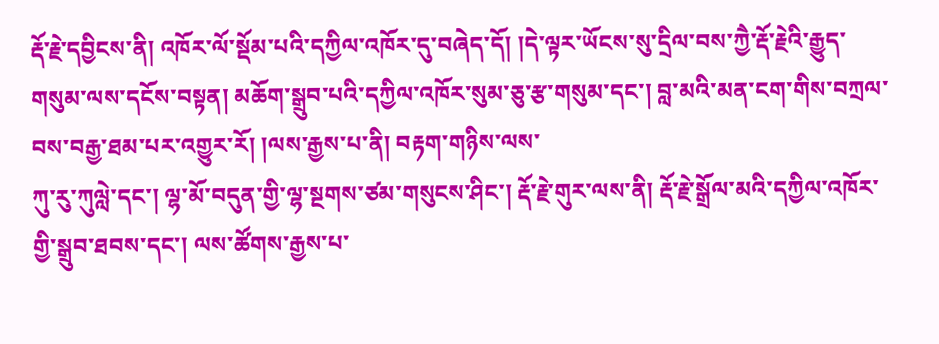རྡོ་རྗེ་དབྱིངས་ནི། འཁོར་ལོ་སྡོམ་པའི་དཀྱིལ་འཁོར་དུ་བཞེད་དོ། །དེ་ལྟར་ཡོངས་སུ་དྲིལ་བས་ཀྱཻ་རྡོ་རྗེའི་རྒྱུད་གསུམ་ལས་དངོས་བསྟན། མཆོག་སྒྲུབ་པའི་དཀྱིལ་འཁོར་སུམ་ཅུ་རྩ་གསུམ་དང་། བླ་མའི་མན་ངག་གིས་བཀྲལ་བས་བརྒྱ་ཐམ་པར་འགྱུར་རོ། །ལས་རྒྱས་པ་ནི། བརྟག་གཉིས་ལས་
ཀུ་རུ་ཀུལླེ་དང་། ལྷ་མོ་བདུན་གྱི་ལྷ་སྔགས་ཙམ་གསུངས་ཤིང་། རྡོ་རྗེ་གུར་ལས་ནི། རྡོ་རྗེ་སྒྲོལ་མའི་དཀྱིལ་འཁོར་གྱི་སྒྲུབ་ཐབས་དང་། ལས་ཚོགས་རྒྱས་པ་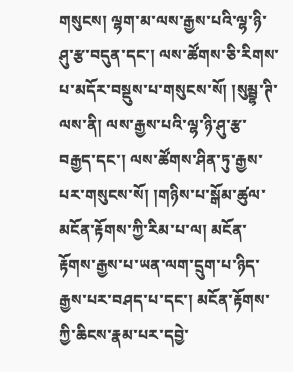གསུངས། ལྷག་མ་ལས་རྒྱས་པའི་ལྷ་ཉི་ཤུ་རྩ་བདུན་དང་། ལས་ཚོགས་ཅི་རིགས་པ་མདོར་བསྡུས་པ་གསུངས་སོ། །སུམྦྷ་ཊི་ལས་ནི། ལས་རྒྱས་པའི་ལྷ་ཉི་ཤུ་རྩ་བརྒྱད་དང་། ལས་ཚོགས་ཤིན་ཏུ་རྒྱས་པར་གསུངས་སོ། །གཉིས་པ་སྒོམ་ཚུལ་མངོན་རྟོགས་ཀྱི་རིམ་པ་ལ། མངོན་རྟོགས་རྒྱས་པ་ཡན་ལག་དྲུག་པ་ཉིད་རྒྱས་པར་བཤད་པ་དང་། མངོན་རྟོགས་ཀྱི་ཆིངས་རྣམ་པར་དབྱེ་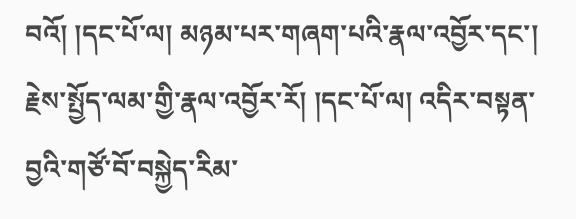བའོ། །དང་པོ་ལ། མཉམ་པར་གཞག་པའི་རྣལ་འབྱོར་དང་། རྗེས་སྤྱོད་ལམ་གྱི་རྣལ་འབྱོར་རོ། །དང་པོ་ལ། འདིར་བསྟན་བྱའི་གཙོ་བོ་བསྐྱེད་རིམ་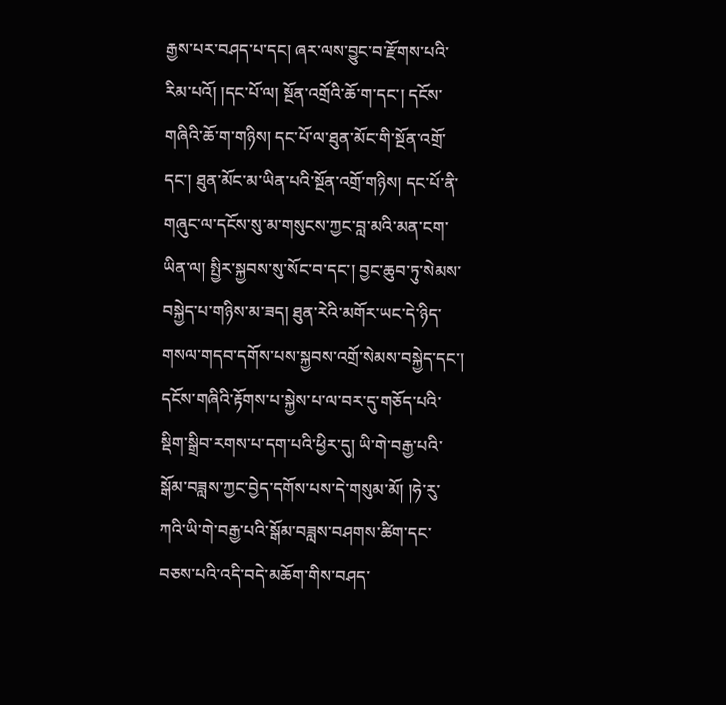རྒྱས་པར་བཤད་པ་དང། ཞར་ལས་བྱུང་བ་རྫོགས་པའི་རིམ་པའོ། །དང་པོ་ལ། སྔོན་འགྲོའི་ཆོ་ག་དང་། དངོས་གཞིའི་ཆོ་ག་གཉིས། དང་པོ་ལ་ཐུན་མོང་གི་སྔོན་འགྲོ་དང་། ཐུན་མོང་མ་ཡིན་པའི་སྔོན་འགྲོ་གཉིས། དང་པོ་ནི་གཞུང་ལ་དངོས་སུ་མ་གསུངས་ཀྱང་བླ་མའི་མན་ངག་ཡིན་ལ། སྤྱིར་སྐྱབས་སུ་སོང་བ་དང་། བྱང་ཆུབ་ཏུ་སེམས་བསྐྱེད་པ་གཉིས་མ་ཟད། ཐུན་རེའི་མགོར་ཡང་དེ་ཉིད་གསལ་གདབ་དགོས་པས་སྐྱབས་འགྲོ་སེམས་བསྐྱེད་དང་། དངོས་གཞིའི་རྟོགས་པ་སྐྱེས་པ་ལ་བར་དུ་གཅོད་པའི་སྡིག་སྒྲིབ་རགས་པ་དག་པའི་ཕྱིར་དུ། ཡི་གེ་བརྒྱ་པའི་སྒོམ་བཟླས་ཀྱང་བྱེད་དགོས་པས་དེ་གསུམ་མོ། །ཧེ་རུ་ཀའི་ཡི་གེ་བརྒྱ་པའི་སྒོམ་བཟླས་བཤགས་ཚིག་དང་བཅས་པའི་འདི་བདེ་མཆོག་གིས་བཤད་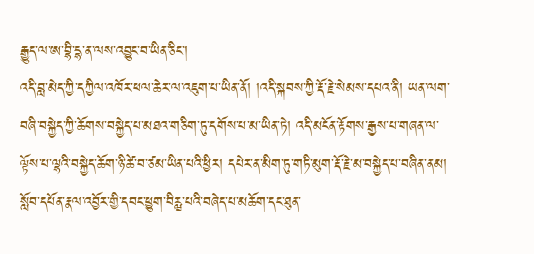རྒྱུད་ལ་ཨ་བྷི་དྷ་ན་ལས་འབྱུང་བ་ཡིན་ཅིང་།
འདི་བླ་མེད་ཀྱི་དཀྱིལ་འཁོར་ཕལ་ཆེར་ལ་འཇུག་པ་ཡིན་ནོ། །འདི་སྐབས་ཀྱི་རྡོ་རྗེ་སེམས་དཔའ་ནི། ཡན་ལག་བཞི་བསྐྱེད་ཀྱི་ཆོགས་བསྐྱེད་པ་མཐའ་གཅིག་ཏུ་དགོས་པ་མ་ཡིན་ཏེ། འདི་མངོན་རྟོགས་རྒྱས་པ་གཞན་ལ་ལྟོས་པ་ལྷའི་བསྐྱེད་ཆོག་ཉི་ཚེ་བ་ཙམ་ཡིན་པའི་ཕྱིར། དཔེར་ན་མིག་ཏུ་གཏི་མུག་རྡོ་རྗེ་མ་བསྐྱེད་པ་བཞིན་ནམ། སློབ་དཔོན་རྣལ་འབྱོར་གྱི་དབང་ཕྱུག་བིརྺ་པའི་བཞེད་པ་མཆོག་དང་ཐུན་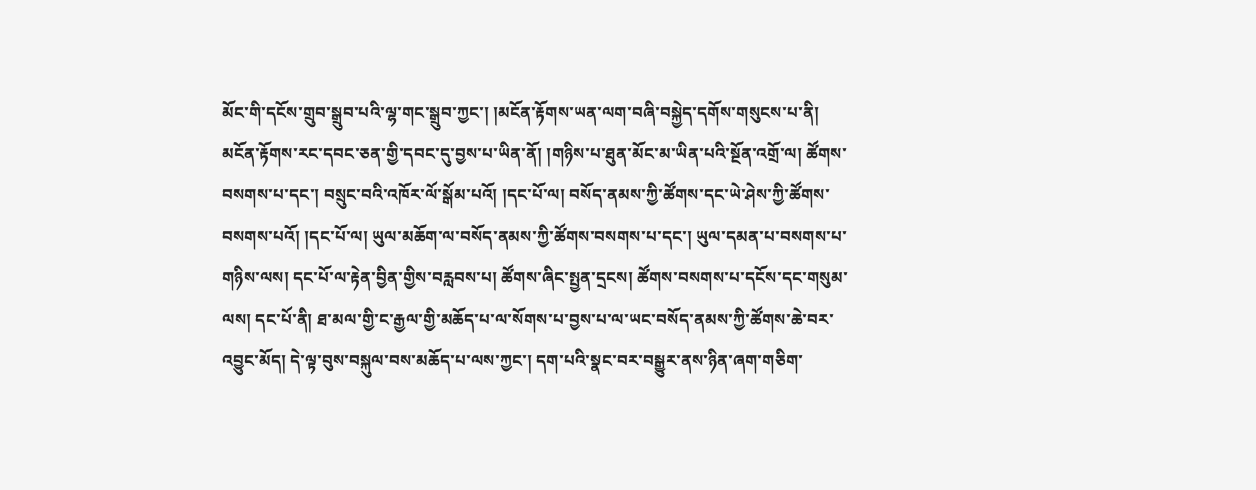མོང་གི་དངོས་གྲུབ་སྒྲུབ་པའི་ལྷ་གང་སྒྲུབ་ཀྱང་། །མངོན་རྟོགས་ཡན་ལག་བཞི་བསྐྱེད་དགོས་གསུངས་པ་ནི། མངོན་རྟོགས་རང་དབང་ཅན་གྱི་དབང་དུ་བྱས་པ་ཡིན་ནོ། །གཉིས་པ་ཐུན་མོང་མ་ཡིན་པའི་སྔོན་འགྲོ་ལ། ཚོགས་བསགས་པ་དང་། བསྲུང་བའི་འཁོར་ལོ་སྒོམ་པའོ། །དང་པོ་ལ། བསོད་ནམས་ཀྱི་ཚོགས་དང་ཡེ་ཤེས་ཀྱི་ཚོགས་བསགས་པའོ། །དང་པོ་ལ། ཡུལ་མཆོག་ལ་བསོད་ནམས་ཀྱི་ཚོགས་བསགས་པ་དང་། ཡུལ་དམན་པ་བསགས་པ་གཉིས་ལས། དང་པོ་ལ་རྟེན་བྱིན་གྱིས་བརླབས་པ། ཚོགས་ཞིང་སྤྱན་དྲངས། ཚོགས་བསགས་པ་དངོས་དང་གསུམ་ལས། དང་པོ་ནི། ཐ་མལ་གྱི་ང་རྒྱལ་གྱི་མཆོད་པ་ལ་སོགས་པ་བྱས་པ་ལ་ཡང་བསོད་ནམས་ཀྱི་ཚོགས་ཆེ་བར་འབྱུང་མོད། དེ་ལྟ་བུས་བསྐུལ་བས་མཆོད་པ་ལས་ཀྱང་། དག་པའི་སྣང་བར་བསྒྱུར་ནས་ཉིན་ཞག་གཅིག་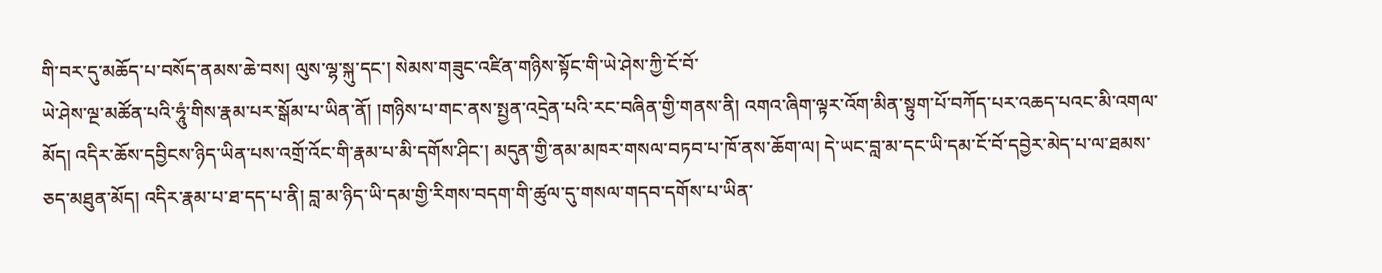གི་བར་དུ་མཆོད་པ་བསོད་ནམས་ཆེ་བས། ལུས་ལྷ་སྐུ་དང་། སེམས་གཟུང་འཛིན་གཉིས་སྟོང་གི་ཡེ་ཤེས་ཀྱི་ངོ་བོ་
ཡེ་ཤེས་ལྔ་མཚོན་པའི་ཧཱུཾ་གིས་རྣམ་པར་སྒོམ་པ་ཡིན་ནོ། །གཉིས་པ་གང་ནས་སྤྱན་འདྲེན་པའི་རང་བཞིན་གྱི་གནས་ནི། འགའ་ཞིག་ལྟར་འོག་མིན་སྟུག་པོ་བཀོད་པར་འཆད་པའང་མི་འགལ་མོད། འདིར་ཆོས་དབྱིངས་ཉིད་ཡིན་པས་འགྲོ་འོང་གི་རྣམ་པ་མི་དགོས་ཤིང་། མདུན་གྱི་ནམ་མཁར་གསལ་བཏབ་པ་ཁོ་ནས་ཆོག་ལ། དེ་ཡང་བླ་མ་དང་ཡི་དམ་ངོ་བོ་དབྱེར་མེད་པ་ལ་ཐམས་ཅད་མཐུན་མོད། འདིར་རྣམ་པ་ཐ་དད་པ་ནི། བླ་མ་ཉིད་ཡི་དམ་གྱི་རིགས་བདག་གི་ཚུལ་དུ་གསལ་གདབ་དགོས་པ་ཡིན་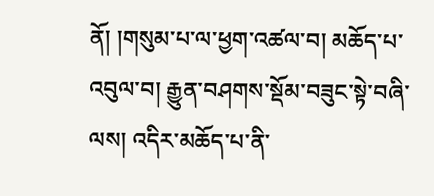ནོ། །གསུམ་པ་ལ་ཕྱག་འཚལ་བ། མཆོད་པ་འབུལ་བ། རྒྱུན་བཤགས་སྡོམ་བཟུང་སྟེ་བཞི་ལས། འདིར་མཆོད་པ་ནི་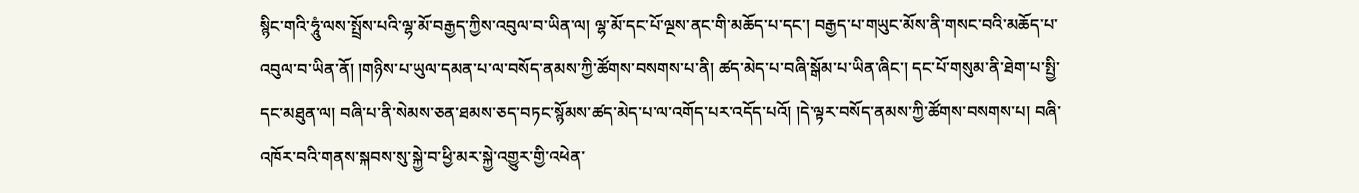སྙིང་གའི་ཧཱུཾ་ལས་སྤྲོས་པའི་ལྷ་མོ་བརྒྱད་ཀྱིས་འབུལ་བ་ཡིན་ལ། ལྷ་མོ་དང་པོ་ལྔས་ནང་གི་མཆོད་པ་དང་། བརྒྱད་པ་གཡུང་མོས་ནི་གསང་བའི་མཆོད་པ་འབུལ་བ་ཡིན་ནོ། །གཉིས་པ་ཡུལ་དམན་པ་ལ་བསོད་ནམས་ཀྱི་ཚོགས་བསགས་པ་ནི། ཚད་མེད་པ་བཞི་སྒོམ་པ་ཡིན་ཞིང་། དང་པོ་གསུམ་ནི་ཐེག་པ་སྤྱི་དང་མཐུན་ལ། བཞི་པ་ནི་སེམས་ཅན་ཐམས་ཅད་བཏང་སྙོམས་ཚད་མེད་པ་ལ་འགོད་པར་འདོད་པའོ། །དེ་ལྟར་བསོད་ནམས་ཀྱི་ཚོགས་བསགས་པ། བཞི་འཁོར་བའི་གནས་སྐབས་སུ་སྐྱེ་བ་ཕྱི་མར་སྐྱེ་འགྱུར་གྱི་འཕེན་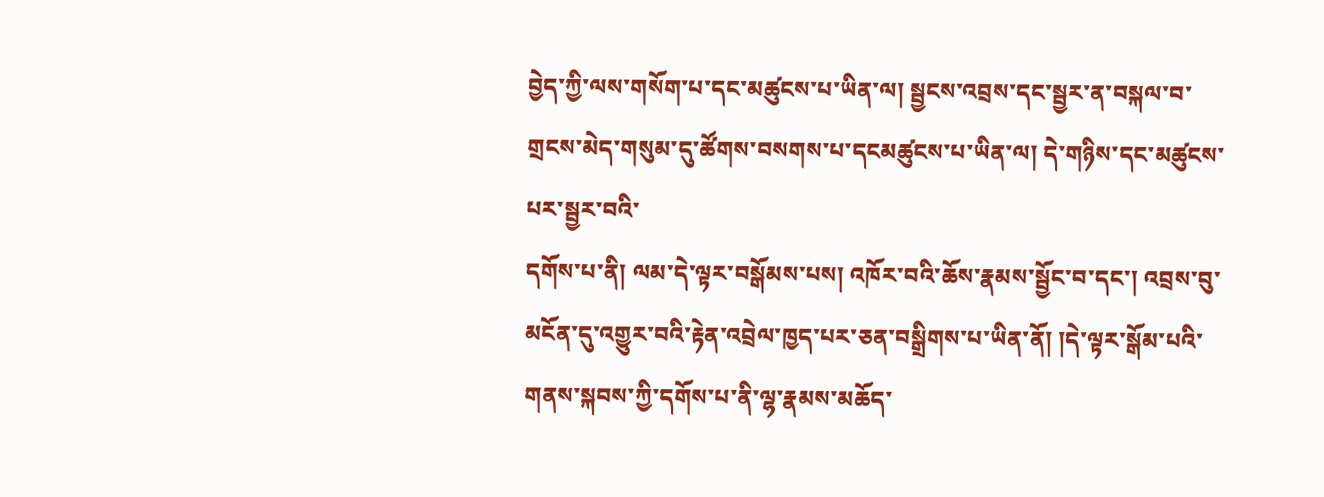བྱེད་ཀྱི་ལས་གསོག་པ་དང་མཚུངས་པ་ཡིན་ལ། སྦྱངས་འབྲས་དང་སྦྱར་ན་བསྐལ་བ་གྲངས་མེད་གསུམ་དུ་ཚོགས་བསགས་པ་དངམཚུངས་པ་ཡིན་ལ། དེ་གཉིས་དང་མཚུངས་པར་སྦྱར་བའི་
དགོས་པ་ནི། ལམ་དེ་ལྟར་བསྒོམས་པས། འཁོར་བའི་ཆོས་རྣམས་སྦྱོང་བ་དང་། འབྲས་བུ་མངོན་དུ་འགྱུར་བའི་རྟེན་འབྲེལ་ཁྱད་པར་ཅན་བསྒྲིགས་པ་ཡིན་ནོ། །དེ་ལྟར་སྒོམ་པའི་གནས་སྐབས་ཀྱི་དགོས་པ་ནི་ལྷ་རྣམས་མཆོད་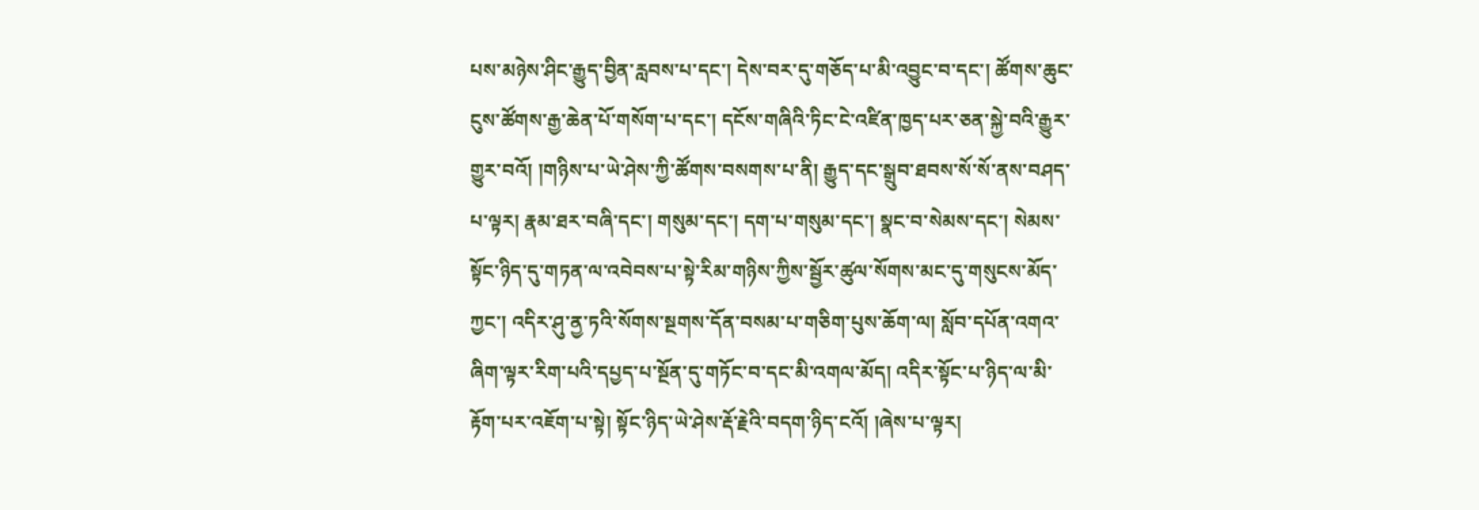པས་མཉེས་ཤིང་རྒྱུད་བྱིན་རླབས་པ་དང་། དེས་བར་དུ་གཅོད་པ་མི་འབྱུང་བ་དང་། ཚོགས་ཆུང་ངུས་ཚོགས་རྒྱ་ཆེན་པོ་གསོག་པ་དང་། དངོས་གཞིའི་ཏིང་ངེ་འཛིན་ཁྱད་པར་ཅན་སྐྱེ་བའི་རྒྱུར་གྱུར་བའོ། །གཉིས་པ་ཡེ་ཤེས་ཀྱི་ཚོགས་བསགས་པ་ནི། རྒྱུད་དང་སྒྲུབ་ཐབས་སོ་སོ་ནས་བཤད་པ་ལྟར། རྣམ་ཐར་བཞི་དང་། གསུམ་དང་། དག་པ་གསུམ་དང་། སྣང་བ་སེམས་དང་། སེམས་སྟོང་ཉིད་དུ་གཏན་ལ་འབེབས་པ་སྟེ་རིམ་གཉིས་ཀྱིས་སྦྱོར་ཚུལ་སོགས་མང་དུ་གསུངས་མོད་ཀྱང་། འདིར་ཤུ་ནྱ་ཏའི་སོགས་སྔགས་དོན་བསམ་པ་གཅིག་པུས་ཆོག་ལ། སློབ་དཔོན་འགའ་ཞིག་ལྟར་རིག་པའི་དཔྱད་པ་སྔོན་དུ་གཏོང་བ་དང་མི་འགལ་མོད། འདིར་སྟོང་པ་ཉིད་ལ་མི་རྟོག་པར་འཇོག་པ་སྟེ། སྟོང་ཉིད་ཡེ་ཤེས་རྡོ་རྗེའི་བདག་ཉིད་ངའོ། །ཞེས་པ་ལྟར།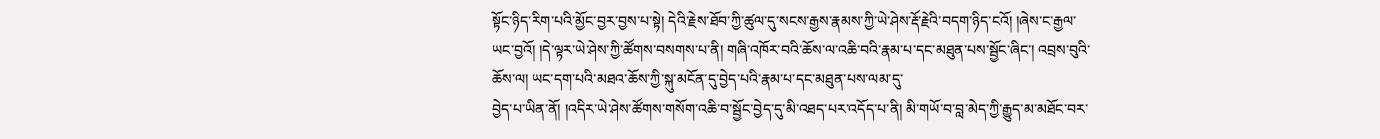སྟོང་ཉིད་རིག་པའི་མྱོང་བྱར་བྱས་པ་སྟེ། དེའི་རྗེས་ཐོབ་ཀྱི་ཚུལ་དུ་སངས་རྒྱས་རྣམས་ཀྱི་ཡེ་ཤེས་རྡོ་རྗེའི་བདག་ཉིད་ངའོ། །ཞེས་ང་རྒྱལ་ཡང་བྱའོ། །དེ་ལྟར་ཡེ་ཤེས་ཀྱི་ཚོགས་བསགས་པ་ནི། གཞི་འཁོར་བའི་ཆོས་ལ་འཆི་བའི་རྣམ་པ་དང་མཐུན་པས་སྦྱོང་ཞིང་། འབྲས་བུའི་ཆོས་ལ། ཡང་དག་པའི་མཐའ་ཆོས་ཀྱི་སྐུ་མངོན་དུ་བྱེད་པའི་རྣམ་པ་དང་མཐུན་པས་ལམ་དུ་
བྱེད་པ་ཡིན་ནོ། །འདིར་ཡེ་ཤེས་ཚོགས་གསོག་འཆི་བ་སྦྱོང་བྱེད་དུ་མི་འཐད་པར་འདོད་པ་ནི། མི་གཡོ་བ་བླ་མེད་ཀྱི་རྒྱུད་མ་མཐོང་བར་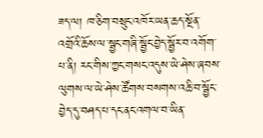ཟད་ལ། ཁ་ཅིག་བསྲུང་འཁོར་ཡན་ཆད་སྔོན་འགྲོའི་ཆོས་ལ་སྦྱང་གཞི་སྦྱོང་བྱེད་སྦྱོར་བ་འགོག་པ་ནི། རང་གིས་ཀྱང་གསང་འདུས་ཡེ་ཤེས་ཞབས་ལུགས་ལ་ཡེ་ཤེས་ཚོགས་བསགས་འཆི་བ་སྦྱོང་བྱེད་དུ་བཤད་པ་དང་ནང་འགལ་བ་ཡིན་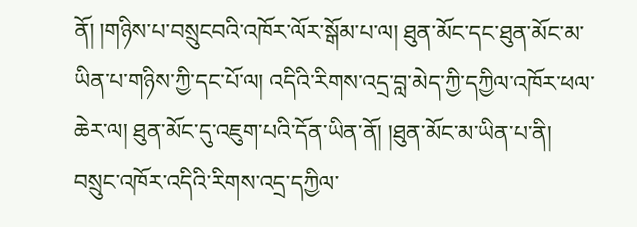ནོ། །གཉིས་པ་བསྲུངབའི་འཁོར་ལོར་སྒོམ་པ་ལ། ཐུན་མོང་དང་ཐུན་མོང་མ་ཡིན་པ་གཉིས་ཀྱི་དང་པོ་ལ། འདིའི་རིགས་འདྲ་བླ་མེད་ཀྱི་དཀྱིལ་འཁོར་ཕལ་ཆེར་ལ། ཐུན་མོང་དུ་འཇུག་པའི་དོན་ཡིན་ནོ། །ཐུན་མོང་མ་ཡིན་པ་ནི། བསྲུང་འཁོར་འདིའི་རིགས་འདྲ་དཀྱིལ་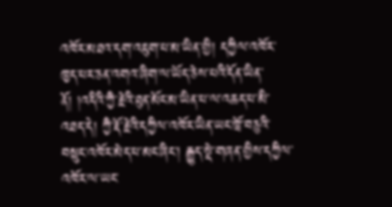འཁོར་མཐའ་དག་འཇུག་པ་མ་ཡིན་གྱི། དཀྱིལ་འཁོར་ཁྱད་པར་ཅན་འགའ་ཞིག་ལ་ཡོད་ཅེས་པའི་དོན་ཡིན་ནོ། །འདིའི་ཀྱཻ་རྗེའི་ཐུན་མོང་མ་ཡིན་པ་ལ་འཆད་པ་མི་འཐད་དེ། ཀྱཻ་རྡོ་རྗེའི་དཀྱིལ་འཁོར་ཡིན་ཡང་ཁྲོ་བཅུའི་བསྲུང་འཁོར་མེད་པ་མང་ཞིང་། རྒྱུད་སྡེ་གཞན་གྱིས་དཀྱིལ་འཁོར་ལ་ཡང་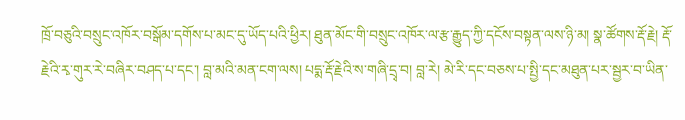ཁྲོ་བཅུའི་བསྲུང་འཁོར་བསྒོམ་དགོས་པ་མང་དུ་ཡོད་པའི་ཕྱིར། ཐུན་མོང་གི་བསྲུང་འཁོར་ལ་རྩ་རྒྱུད་ཀྱི་དངོས་བསྟན་ལས་ཉི་མ། སྣ་ཚོགས་རྡོ་རྗེ། རྡོ་རྗེའི་རྭ་གུར་རེ་བཞིར་བཤད་པ་དང་། བླ་མའི་མན་ངག་ལས། པདྨ་རྡོ་རྗེའི་ས་གཞི་དྲྭ་བ། བླ་རེ། མེ་རི་དང་བཅས་པ་སྤྱི་དང་མཐུན་པར་སྦྱར་བ་ཡིན་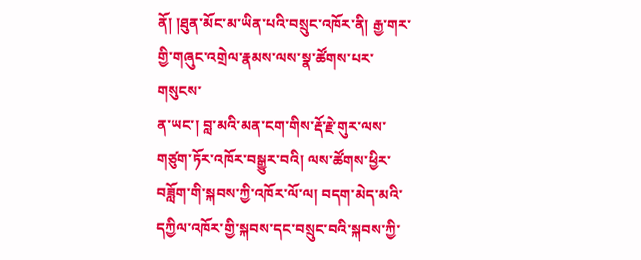ནོ། །ཐུན་མོང་མ་ཡིན་པའི་བསྲུང་འཁོར་ནི། རྒྱ་གར་གྱི་གཞུང་འགྲེལ་རྣམས་ལས་སྣ་ཚོགས་པར་གསུངས་
ན་ཡང་། བླ་མའི་མན་ངག་གིས་རྡོ་རྗེ་གུར་ལས་གཙུག་ཏོར་འཁོར་བསྒྱུར་བའི། ལས་ཚོགས་ཕྱིར་བཟློག་གི་སྐབས་ཀྱི་འཁོར་ལོ་ལ། བདག་མེད་མའི་དཀྱིལ་འཁོར་གྱི་སྐབས་དང་བསྲུང་བའི་སྐབས་ཀྱི་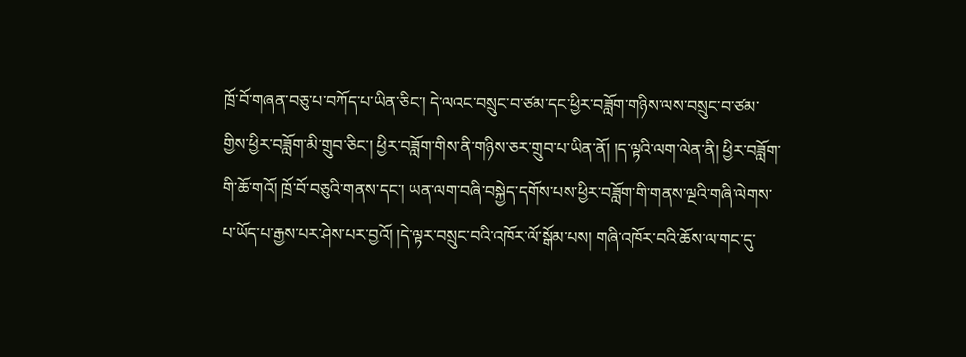ཁྲོ་བོ་གཞན་བཅུ་པ་བཀོད་པ་ཡིན་ཅིང་། དེ་ལའང་བསྲུང་བ་ཙམ་དང་ཕྱིར་བཟློག་གཉིས་ལས་བསྲུང་བ་ཙམ་གྱིས་ཕྱིར་བཟློག་མི་གྲུབ་ཅིང་། ཕྱིར་བཟློག་གིས་ནི་གཉིས་ཅར་གྲུབ་པ་ཡིན་ནོ། །ད་ལྟའི་ལག་ལེན་ནི། ཕྱིར་བཟློག་གི་ཆོ་གའོ། ཁྲོ་བོ་བཅུའི་གནས་དང་། ཡན་ལག་བཞི་བསྐྱེད་དགོས་པས་ཕྱིར་བཟློག་གི་གནས་ལྔའི་གཞི་ལེགས་པ་ཡོད་པ་རྒྱས་པར་ཤེས་པར་བྱའོ། །དེ་ལྟར་བསྲུང་བའི་འཁོར་ལོ་སྒོམ་པས། གཞི་འཁོར་བའི་ཆོས་ལ་གང་དུ་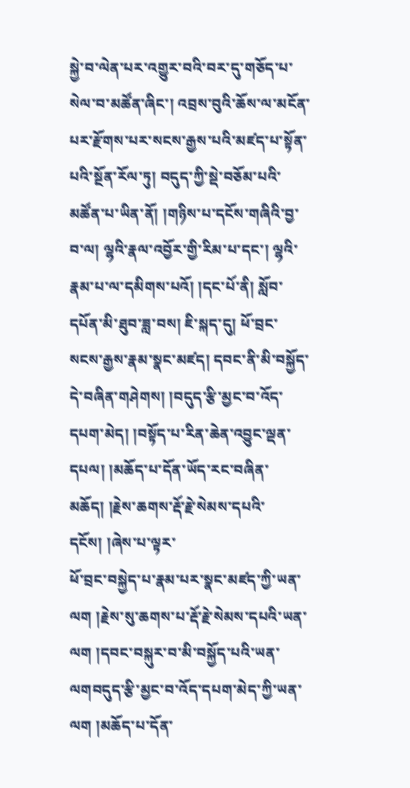སྐྱེ་བ་ལེན་པར་འགྱུར་བའི་བར་དུ་གཅོད་པ་སེལ་བ་མཚོན་ཞིང་། འབྲས་བུའི་ཆོས་ལ་མངོན་པར་རྫོགས་པར་སངས་རྒྱས་པའི་མཛད་པ་སྟོན་པའི་སྔོན་རོལ་ཏུ། བདུད་ཀྱི་སྡེ་བཅོམ་པའི་མཚོན་པ་ཡིན་ནོ། །གཉིས་པ་དངོས་གཞིའི་བྱ་བ་ལ། ལྷའི་རྣལ་འབྱོར་གྱི་རིམ་པ་དང་། ལྷའི་རྣམ་པ་ལ་དམིགས་པའོ། །དང་པོ་ནི། སློབ་དཔོན་མི་ཐུབ་ཟླ་བས། ཇི་སྐད་དུ། ཕོ་བྲང་སངས་རྒྱས་རྣམ་སྣང་མཛད། དབང་ནི་མི་བསྐྱོད་དེ་བཞིན་གཤེགས། །བདུད་རྩི་མྱང་བ་འོད་དཔག་མེད། །བསྟོད་པ་རིན་ཆེན་འབྱུང་ལྡན་དཔལ། །མཆོད་པ་དོན་ཡོད་རང་བཞིན་མཆོད། །རྗེས་ཆགས་རྡོ་རྗེ་སེམས་དཔའི་དངོས། །ཞེས་པ་ལྟར་
ཕོ་བྲང་བསྐྱེད་པ་རྣམ་པར་སྣང་མཛད་ཀྱི་ཡན་ལག །རྗེས་སུ་ཆགས་པ་རྡོ་རྗེ་སེམས་དཔའི་ཡན་ལག །དབང་བསྐུར་བ་མི་བསྐྱོད་པའི་ཡན་ལགབདུད་རྩི་མྱང་བ་འོད་དཔག་མེད་ཀྱི་ཡན་ལག །མཆོད་པ་དོན་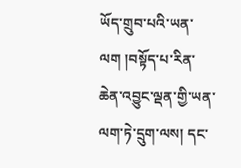ཡོད་གྲུབ་པའི་ཡན་ལག །བསྟོད་པ་རིན་ཆེན་འབྱུང་ལྡན་གྱི་ཡན་ལག་ཏེ་དྲུག་ལས། དང་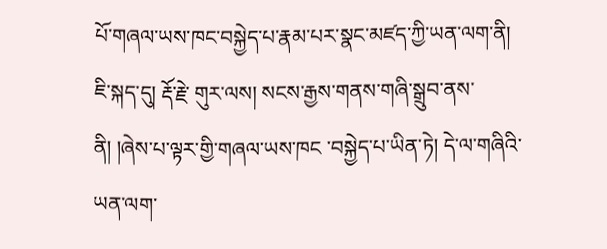པོ་གཞལ་ཡས་ཁང་བསྐྱེད་པ་རྣམ་པར་སྣང་མཛད་ཀྱི་ཡན་ལག་ནི། ཇི་སྐད་དུ། རྡོ་རྗེ་ གུར་ལས། སངས་རྒྱས་གནས་གཞི་སྒྲུབ་ནས་ནི། །ཞེས་པ་ལྟར་གྱི་གཞལ་ཡས་ཁང ་བསྐྱེད་པ་ཡིན་ཏེ། དེ་ལ་གཞིའི་ཡན་ལག་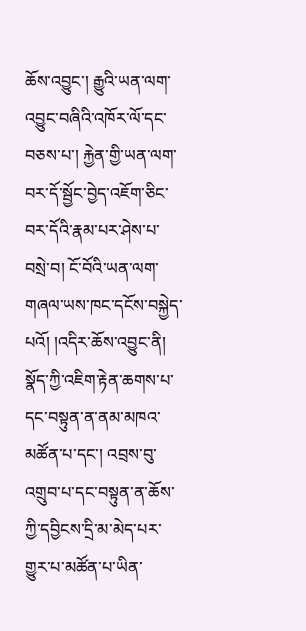ཆོས་འབྱུང་། རྒྱུའི་ཡན་ལག་འབྱུང་བཞིའི་འཁོར་ལོ་དང་བཅས་པ་། རྐྱེན་གྱི་ཡན་ལག་བར་དོ་སྦྱོང་བྱེད་འཇོག་ཅིང་བར་དོའི་རྣམ་པར་ཤེས་པ་བསྲེ་བ། ངོ་བོའི་ཡན་ལག་གཞལ་ཡས་ཁང་དངོས་བསྐྱེད་པའོ། །འདིར་ཆོས་འབྱུང་ནི། སྣོད་ཀྱི་འཇིག་རྟེན་ཆགས་པ་དང་བསྟུན་ན་ནམ་མཁའ་མཚོན་པ་དང་། འབྲས་བུ་འགྲུབ་པ་དང་བསྟུན་ན་ཆོས་ཀྱི་དབྱིངས་དྲི་མ་མེད་པར་གྱུར་པ་མཚོན་པ་ཡིན་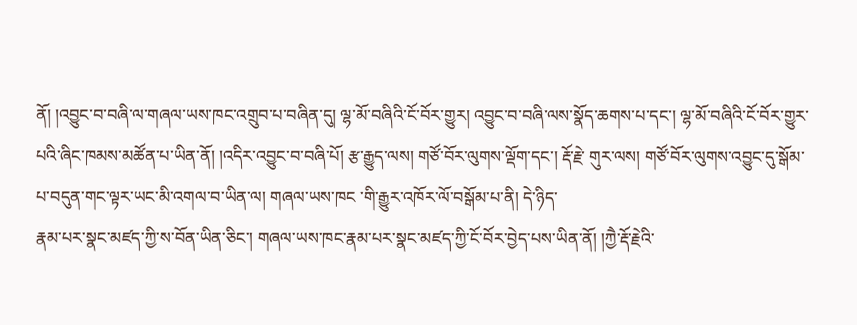ནོ། །འབྱུང་བ་བཞི་ལ་གཞལ་ཡས་ཁང་འགྲུབ་པ་བཞིན་དུ། ལྷ་མོ་བཞིའི་ངོ་བོར་གྱུར། འབྱུང་བ་བཞི་ལས་སྣོད་ཆགས་པ་དང་། ལྷ་མོ་བཞིའི་ངོ་བོར་གྱུར་པའི་ཞིང་ཁམས་མཚོན་པ་ཡིན་ནོ། །འདིར་འབྱུང་བ་བཞི་པོ། རྩ་རྒྱུད་ལས། གཙོ་བོར་ལུགས་ལྡོག་དང་། རྡོ་རྗེ་ གུར་ལས། གཙོ་བོར་ལུགས་འབྱུང་དུ་སྒོམ་པ་བདུན་གང་ལྟར་ཡང་མི་འགལ་བ་ཡིན་ལ། གཞལ་ཡས་ཁང ་གི་རྒྱུར་འཁོར་ལོ་བསྒོམ་པ་ནི། དེ་ཉིད་
རྣམ་པར་སྣང་མཛད་ཀྱི་ས་བོན་ཡིན་ཅིང་། གཞལ་ཡས་ཁང་རྣམ་པར་སྣང་མཛད་ཀྱི་ངོ་བོར་བྱེད་པས་ཡིན་ནོ། །ཀྱཻ་རྡོ་རྗེའི་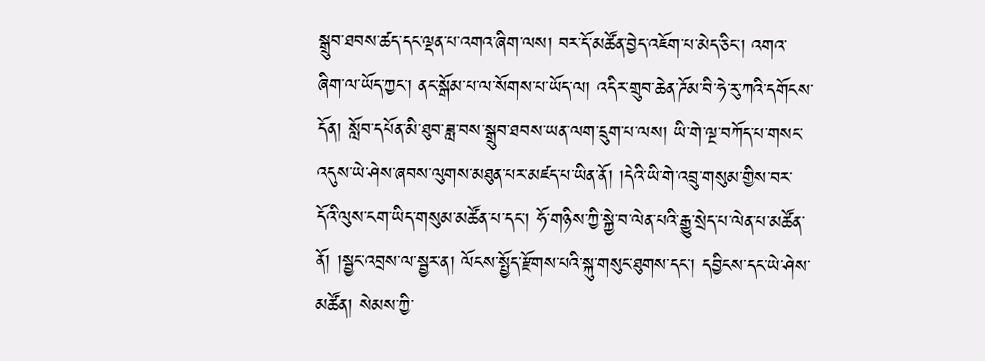སྒྲུབ་ཐབས་ཚད་དང་ལྡན་པ་འགའ་ཞིག་ལས། བར་དོ་མཚོན་བྱེད་འཇོག་པ་མེད་ཅིང་། འགའ་ཞིག་ལ་ཡོད་ཀྱང་། ནང་སྒོམ་པ་ལ་སོགས་པ་ཡོད་ལ། འདིར་གྲུབ་ཆེན་ཌོམ་བི་ཧེ་རུ་ཀའི་དགོངས་དོན། སློབ་དཔོན་མི་ཐུབ་ཟླ་བས་སྒྲུབ་ཐབས་ཡན་ལག་དྲུག་པ་ལས། ཡི་གེ་ལྔ་བཀོད་པ་གསང་འདུས་ཡེ་ཤེས་ཞབས་ལུགས་མཐུན་པར་མཛད་པ་ཡིན་ནོ། །དེའི་ཡི་གེ་འབྲུ་གསུམ་གྱིས་བར་དོའི་ལུས་ངག་ཡིད་གསུམ་མཚོན་པ་དང་། ཧོ་གཉིས་ཀྱི་སྐྱེ་བ་ལེན་པའི་རྒྱུ་སྲེད་པ་ལེན་པ་མཚོན་ནོ། །སྦྱང་འབྲས་ལ་སྦྱར་ན། ལོངས་སྤྱོད་རྫོགས་པའི་སྐུ་གསུང་ཐུགས་དང་། དབྱིངས་དང་ཡེ་ཤེས་མཚོན། སེམས་ཀྱི་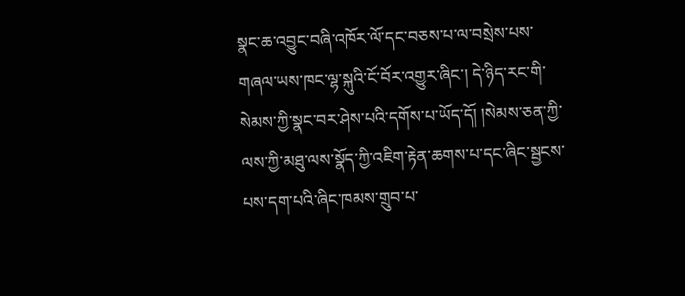སྣང་ཆ་འབྱུང་བཞི་འཁོར་ལོ་དང་བཅས་པ་ལ་བསྲེས་པས་གཞལ་ཡས་ཁང་ལྷ་སྐུའི་ངོ་བོར་འགྱུར་ཞིང་། དེ་ཉིད་རང་གི་སེམས་ཀྱི་སྣང་བར་ཤེས་པའི་དགོས་པ་ཡོད་དོ། །སེམས་ཅན་ཀྱི་ལས་ཀྱི་མཐུ་ལས་སྣོད་ཀྱི་འཇིག་རྟེན་ཆགས་པ་དང་ཞིང་སྦྱངས་པས་དག་པའི་ཞིང་ཁམས་གྲུབ་པ་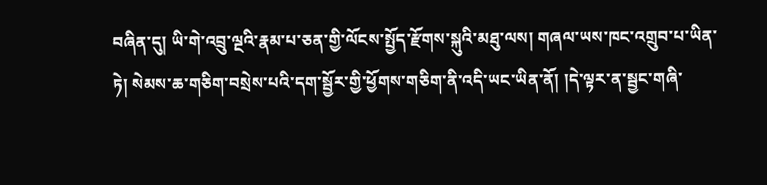བཞིན་དུ། ཡི་གེ་འབྲུ་ལྔའི་རྣམ་པ་ཅན་གྱི་ལོངས་སྤྱོད་རྫོགས་སྐུའི་མཐུ་ལས། གཞལ་ཡས་ཁང་འགྲུབ་པ་ཡིན་ཏེ། སེམས་ཆ་གཅིག་བསྲེས་པའི་དག་སྦྱོར་གྱི་ཕྱོགས་གཅིག་ནི་འདི་ཡང་ཡིན་ནོ། །དེ་ལྟར་ན་སྦྱང་གཞི་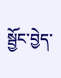སྦྱོང་བྱེད་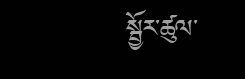སྦྱོར་ཚུལ་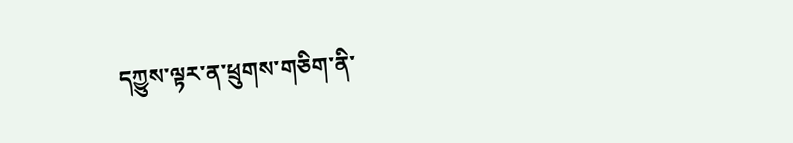དཀྱུས་ལྟར་ན་ཕྲུགས་གཅིག་ནི་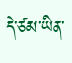དེ་ཙམ་ཡིན་